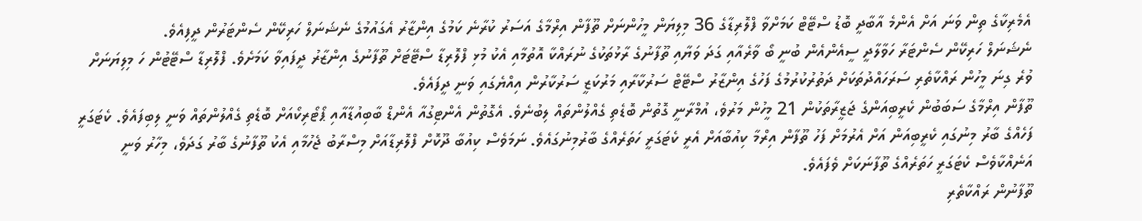އެމެރިކާގެ ތިން ވަނަ އަށް އެންމެ އާބާދީ ބޮޑު ސްޓޭޓް ކަމަށްވާ ފްލޮރިޑާގެ 36 މިލިޔަން މީހުންނަށް ތޫފާން އިރްމާގެ އަސަރު ކުރާނެ ކަމުގެ އިންޒާރު އެގައުމުގެ ނެޝަނަލް ހަރިކޭން ސެންޓަރުން ދީފިއެވެ.
ނެޝަނަލް ހަރިކޭން ސެންޓަރާ ހަވާލާދީ ސީއެންއެން ބުނީ ބޯ ވާރެއާއި ގަދަ ވަޔާއި ތޫފާނުގެ ރާޅުތަކުގެ ނުރައްކާ އޮތުމާއި އެކު މުޅި ފްލޮރިޑާ ސްޓޭޓަށް ތޫފާނުގެ އިންޒާރު ދީފައިވާ ކަމަށެވެ. ފްލޮރިޑާ ސްޓޭޓުން ހަ މިލިޔަނަށް ވުރެ ގިނަ މީހުން ރައްކާތެރި ސަރަހައްދުތަކަށް ދަތުރުކުރުމުގެ ފަހުގެ އިންޒާރު ސްޓޭޓް ސަރުކާރާއި މަރުކަޒީ ސަރުކާރުން އިއްޔެގައި ވަނީ ދީފައެވެ.
ތޫފާން އިރްމާގެ ސަބަބުން ކެރީބިއަންގެ ޖަޒީރާތަކުން 21 މީހުން މަރުވެ، އުމްރާނީ ގޮތުން ބޮޑެތި ގެއްލުންތައް ލިބުނެވެ. އެގޮތުން އެންޓިގުއާ އެންޑް ބާބިއުޑާއާއި ޕޯޓޯރިކޯއަށް ބޮޑެތި ގެއްލުންތައް ވަނީ ލިބިފައެވެ. ކެޓަގަރީ ފަހެއްގެ ބާރު މިނުގައި ކެރީބިއަން އަށް އެރުމަށް ފަހު ތޫފާން އިރްމާ ކިއުބާއަށް އެރީ ކެޓަގަރީ ހަތަރެއްގެ ބާރުމިނުގައެވެ. ނަމަވެސް ކިއުބާ ދޫކޮށް ފްލޮރިޑާއަށް މިސްރާބު ޖެހުމާއި އެކު ތޫފާނުގެ ބާރު ގަދަވެ، މިހާރު ވަނީ އަނެއްކާވެސް ކެޓަގަރީ ހަތަރެއްގެ ތޫފާނަކަށް ވެފައެވެ.
ތޫފާނުން ރައްކާތެރި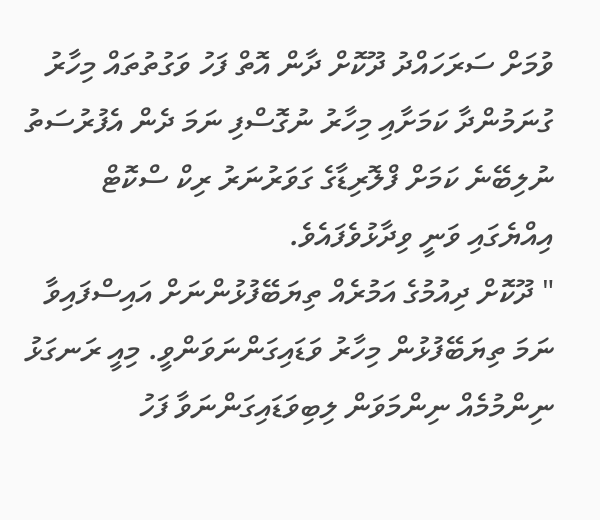ވުމަށް ސަރަހައްދު ދޫކޮށް ދާން އޮތް ފަހު ވަގުތުތައް މިހާރު ގުނަމުންދާ ކަމަށާއި މިހާރު ނުގޮސްފި ނަމަ ދެން އެފުރުސަތު ނުލިބޭނެ ކަމަށް ފްލޮރިޑާގެ ގަވަރުނަރު ރިކް ސްކޮޓް އިއްޔެގައި ވަނީ ވިދާޅުވެފައެވެ.
" ދޫކޮށް ދިއުމުގެ އަމުރެއް ތިޔަބޭފުޅުންނަށް އައިސްފައިވާ ނަމަ ތިޔަބޭފުޅުން މިހާރު ވަޑައިގަންނަވަންވީ. މިއީ ރަނގަޅު ނިންމުމެއް ނިންމަވަން ލިބިވަޑައިގަންނަވާ ފަހު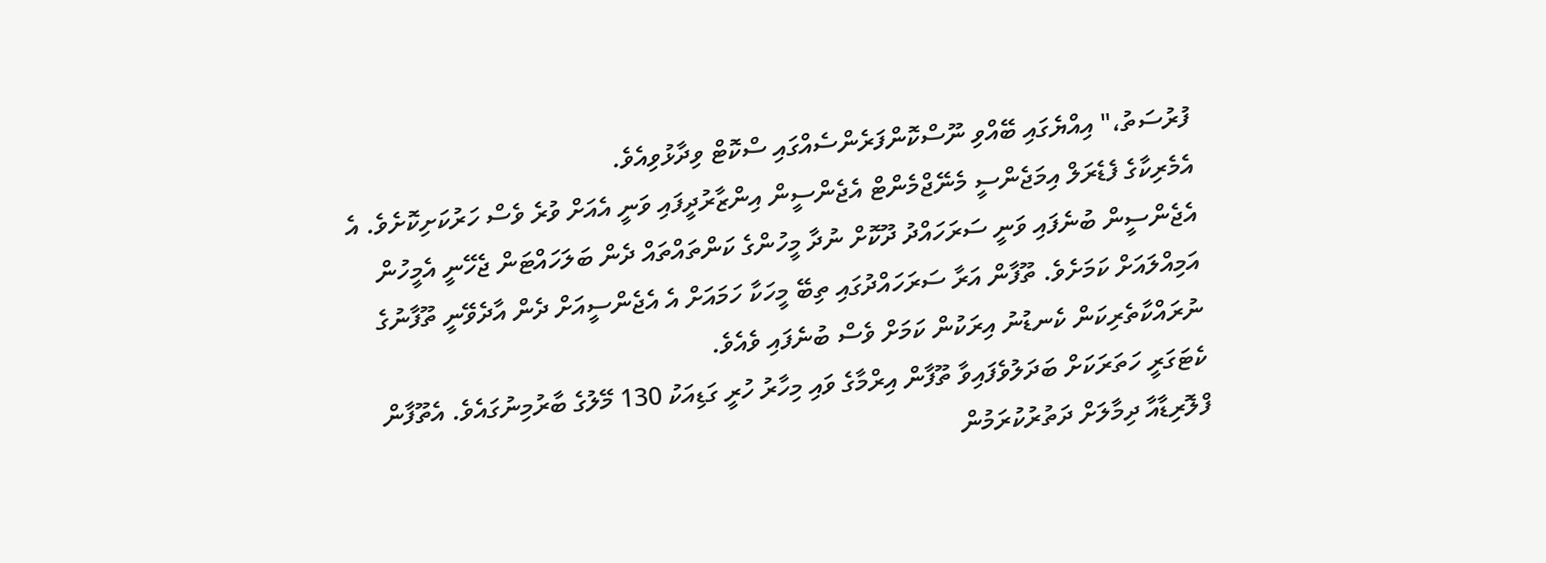ފުރުސަތު،" އިއްޔެގައި ބޭއްވި ނޫސްކޮންފަރެންސެއްގައި ސްކޮޓް ވިދާޅުވިއެވެ.
އެމެރިކާގެ ފެޑެރަލް އިމަޖެންސީ މެނޭޖްމެންޓް އެޖެންސީން އިންޒާރުދީފައި ވަނީ އެއަށް ވުރެ ވެސް ހަރުކަށިކޮށެވެ. އެ އެޖެންސީން ބުނެފައި ވަނީ ސަރަހައްދު ދޫކޮށް ނުދާ މީހުންގެ ކަންތައްތައް ދެން ބަލަހައްޓަން ޖެހޭނީ އެމީހުން އަމިއްލައަށް ކަމަށެވެ. ތޫފާން އަރާ ސަރަހައްދުގައި ތިބޭ މީހަކާ ހަމައަށް އެ އެޖެންސީއަށް ދެން އާދެވޭނީ ތޫފާނުގެ ނުރައްކާތެރިކަން ކެނޑުނު އިރަކުން ކަމަށް ވެސް ބުނެފައި ވެއެވެ.
ކެޓަގަރީ ހަތަރަކަށް ބަދަލުވެފައިވާ ތޫފާން އިރްމާގެ ވައި މިހާރު ހުރީ ގަޑިއަކު 130 މޭލުގެ ބާރުމިނުގައެވެ. އެތޫފާން ފްލޮރިޑާއާ ދިމާލަށް ދަތުރުކުރަމުން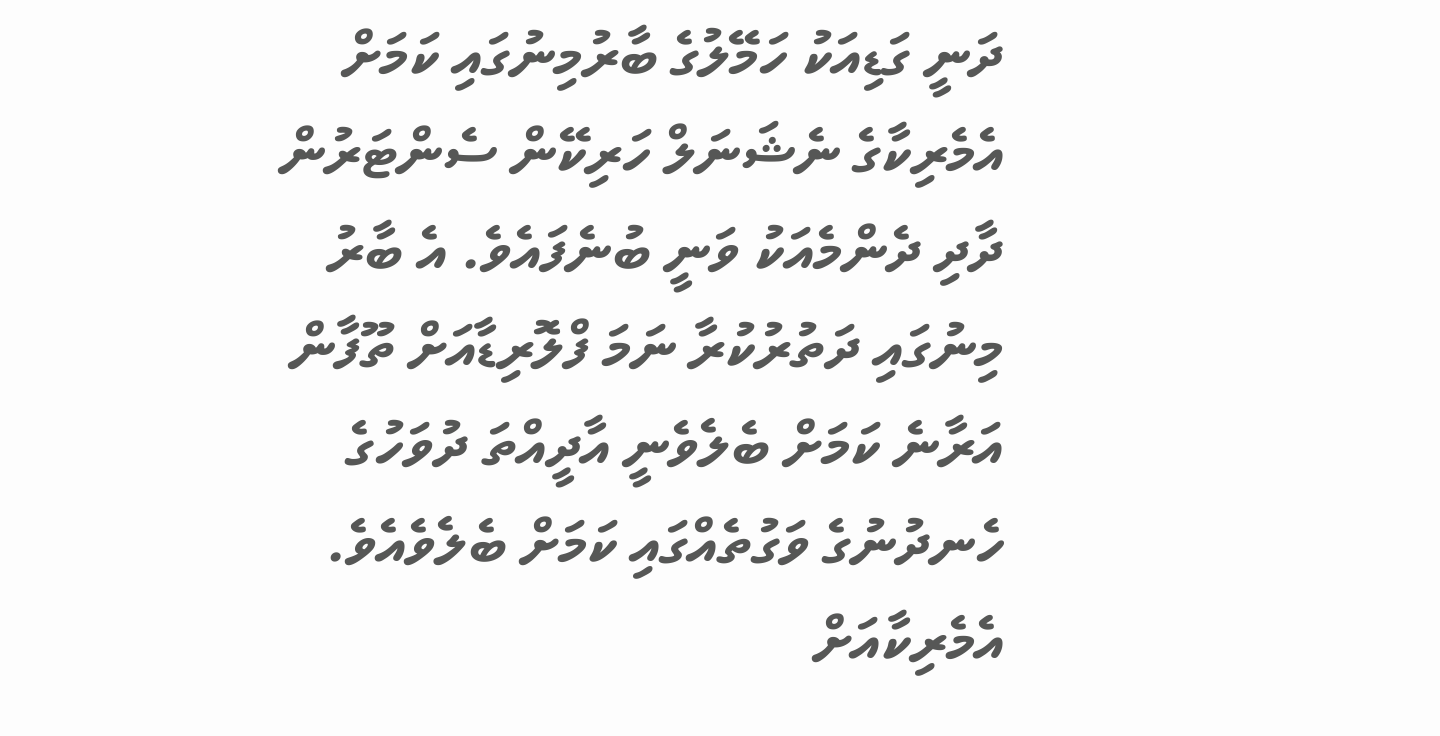ދަނީ ގަޑިއަކު ހަމޭލުގެ ބާރުމިނުގައި ކަމަށް އެމެރިކާގެ ނެޝަނަލް ހަރިކޭން ސެންޓަރުން ދާދި ދެންމެއަކު ވަނީ ބުނެފައެވެ. އެ ބާރު މިނުގައި ދަތުރުކުރާ ނަމަ ފްލޮރިޑާއަށް ތޫފާން އަރާނެ ކަމަށް ބެލެވެނީ އާދީއްތަ ދުވަހުގެ ހެނދުނުގެ ވަގުތެއްގައި ކަމަށް ބެލެވެއެވެ. އެމެރިކާއަށް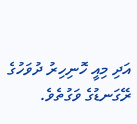އަދި މިއީ ހޮނިހިރު ދުވަހުގެ ރޭގަނޑުގެ ވަގުތެވެ.